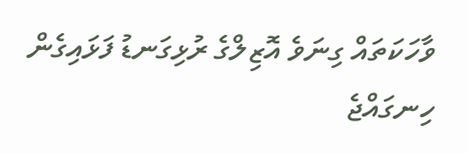ވާހަކަތައް ގިނަވެ އޮޒިލްގެ ރުޅިގަނޑު ފަޅައިގެން ހިނގައްޖެ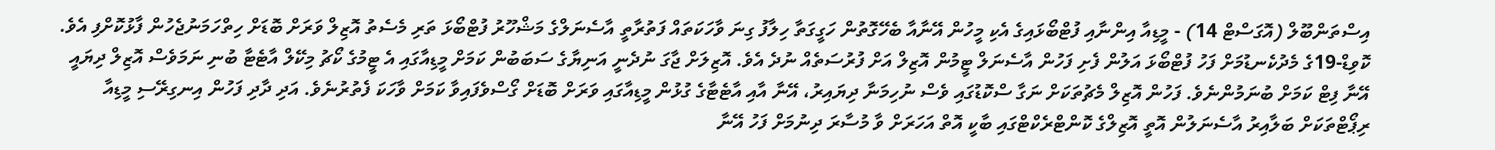އިސްތަންބޫލް (އޮގަސްޓް 14) - މީޑިއާ އިންނާއި ފުޓްބޯޅައިގެ އެކި މީހުން އޭނާއާ ބެހޭގޮތުން ހަގީގަތާ ހިލާފު ގިނަ ވާހަކަތައް ފަތުރާތީ އާސެނަލްގެ މަޝްހޫރު ފުޓްބޯޅަ ތަރި މެސެތު އޮޒިލް ވަރަށް ބޮޑަށް ހިތްހަމަނުޖެހުން ފާޅުކޮށްފި އެވެ.
ކޮވިޑް-19ގެ މެދުކެނޑުމަށް ފަހު ފުޓްބޯޅަ އަލުން ފެށި ފަހުން އާސެނަލް ޓީމުން އޮޒިލް އަށް ފުރުސަތެއް ނުދެ އެވެ. އޮޒިލަށް ޖާގަ ނުދެނީ އަނިޔާގެ ސަބަބުން ކަމަށް މީޑިއާގައި އެ ޓީމުގެ ކޯޗު މިކޭލް އާޓެޓާ ބުނި ނަމަވެސް އޮޒިލް ދިޔައީ އޭނާ ފިޓް ކަމަށް ބުނަމުންނެވެ. ފަހުން އޮޒިލް މެޗުތަކަށް ނަގާ ސްކޮޑުގައި ވެސް ނުހިމަނާ ދިޔައިރު، އޭނާ އާއި އާޓެޓާގެ ގުޅުން މީޑިއާގައި ވަރަށް ބޮޑަށް ގޯސްވެފައިވާ ކަމަށް ވާހަކަ ފެތުރުނެވެ. އަދި ދާދި ފަހުން އިނގިރޭސި މީޑިއާ ރިޕޯޓްތަކަށް ބަލާއިރު އާސެނަލުން އޮތީ އޮޒިލްގެ ކޮންޓްރެކްޓްގައި ބާކީ އޮތް އަހަރަށް ވާ މުސާރަ ދިނުމަށް ފަހު އޭނާ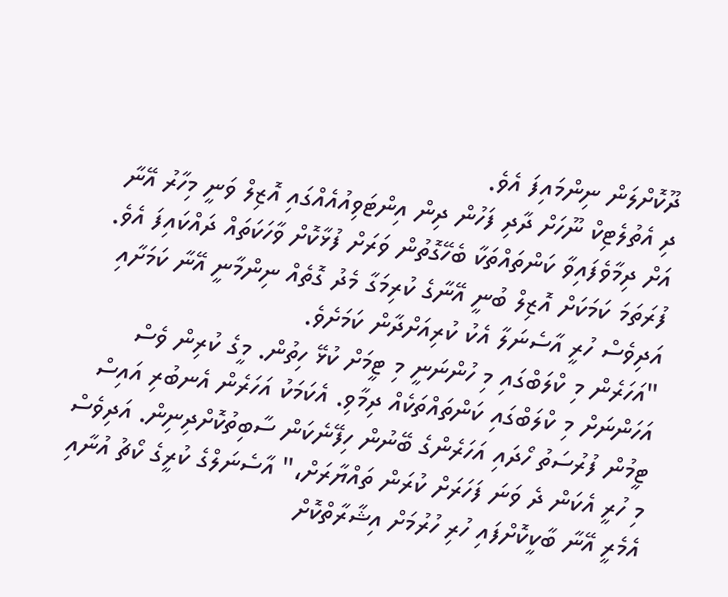ދޫކޮށްލަން ނިންމައިފަ އެވެ.
ދި އެތުލެޓިކް ނޫހަށް ދާދި ފަހުން ދިން އިންޓަވިއުއެއްގައި އޮޒިލް ވަނީ މިހާރު އޭނާ އަށް ދިމާވެފައިވާ ކަންތައްތަކާ ބެހޭގޮތުން ވަރަށް ފުޅާކޮށް ވާހަކަތައް ދައްކައިފަ އެވެ. ފުރަތަމަ ކަމަކަށް އޮޒިލް ބުނީ އޭނާގެ ކުރިމަގާ މެދު ގޮތެއް ނިންމާނީ އޭނާ ކަމަށާއި އަދިވެސް ހުރީ އާސެނަލާ އެކު ކުރިއަށްދާން ކަމަށެވެ.
"އަހަރެން މި ކްލަބްގައި މި ހުންނަނީ މި ޓީމަށް ކުޅޭ ހިތުން. މީގެ ކުރިން ވެސް އަހަންނަށް މި ކްލަބްގައި ކަންތައްތަކެއް ދިމާވި. އެކަމަކު އަހަރެން އެނބުރި އައިސް ޓީމުން ފުރުސަތު ހޯދައި އަހަރެންގެ ބޭނުން ހިފޭނެކަން ސާބިތުކޮށްދިނިން. އަދިވެސް މި ހުރީ އެކަން ދެ ވަނަ ފަހަރަށް ކުރަން ތައްޔާރަށް،" އާސެނަލްގެ ކުރީގެ ކޯޗު އުނާއި އެމެރީ އޭނާ ބާކީކޮށްފައި ހުރި ހުރުމަށް އިޝާރާތްކޮށް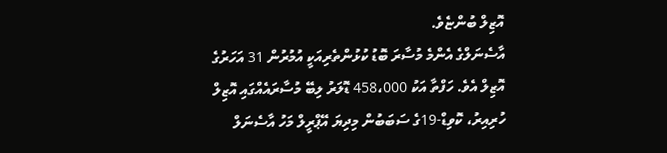އޮޒިލް ބުންޏެވެ.
އާސެނަލްގެ އެންމެ މުސާރަ ބޮޑު ކުޅުންތެރިއަކީ އުމުރުން 31 އަހަރުގެ އޮޒިލް އެވެ. ހަފްތާ އަކު 458،000 ޑޮލަރު ލިބޭ މުސާރައެއްގައި އޮޒިލް ހުރިއިރު، ކޮވިޑް-19ގެ ސަބަބުން މިދިޔަ އޭޕްރީލް މަހު އާސެނަލް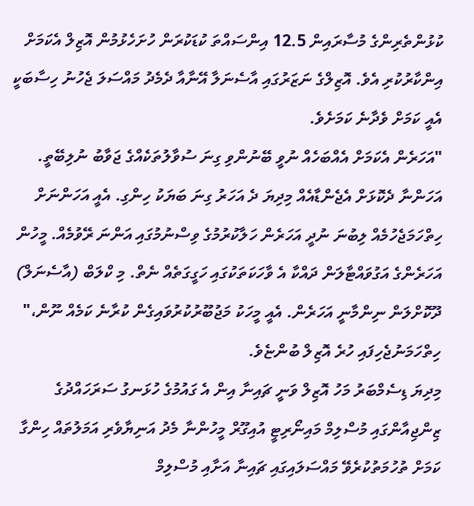ކުޅުންތެރިންގެ މުސާރައިން 12.5 އިންސައްތަ ކުޑަކުރަން ހުށަހެޅުމުން އޮޒިލް އެކަމަށް އިންކާރުކުރި އެވެ. އޮޒިލްގެ ނަޒަރުގައި އާސެނަލާ އޭނާއާ ދެމެދު މައްސަލަ ޖެހުނު ހިސާބަކީ އެއީ ކަމަށް ވެދާނެ ކަމަށެވެ.
"އަހަރެން އެކަމަށް އެއްބަހެއް ނުވީ ބޭނުންވި ގިނަ ސުވާލުތަކެއްގެ ޖަވާބު ނުލިބޭތީ. އަހަންނާ ދެކޮޅަށް އެޖެންޑާއެއް މިދިޔަ ދެ އަހަރު ގިނަ ބަޔަކު ހިންގި. އެއީ އަހަންނަށް ހިތްހަމަޖެހުމެއް ލިބުނަ ނުދީ އަހަރެން ހަލާކުރުމުގެ ވިސްނުމުގައި އަންނަ ރޭވުމެއް. މީހުން އަހަރެންގެ އަގުވައްޓާލަން ދައްކާ އެ ވާހަކަތަކުގައި ހަގީގަތެއް ނެތް. މި ކްލަބް (އާސެނަލް) ދޫކޮށްލަން ނިންމާނީ އަހަރެން. އެއީ މީހަކު މަޖުބޫރުކުރުވައިގެން ކުރާނެ ކަމެއް ނޫން،" ހިތްހަމަނުޖެހިފައި ހުރެ އޮޒިލް ބުންޏެވެ.
މިދިޔަ ޑިސެމްބަރު މަހު އޮޒިލް ވަނީ ޗައިނާ އިން އެ ގައުމުގެ ހުޅަނގު ސަރަހައްދުގެ ޒިންޖިއާންގައި މުސްލިމް މައިނޯރިޓީ އުއިގޫރް މީހުންނާ މެދު އަނިޔާވެރި އަމަލުތައް ހިންގާ ކަމަށް ތުހުމަތުކުރެވޭ މައްސަލައިގައި ޗައިނާ އަށާއި މުސްލިމް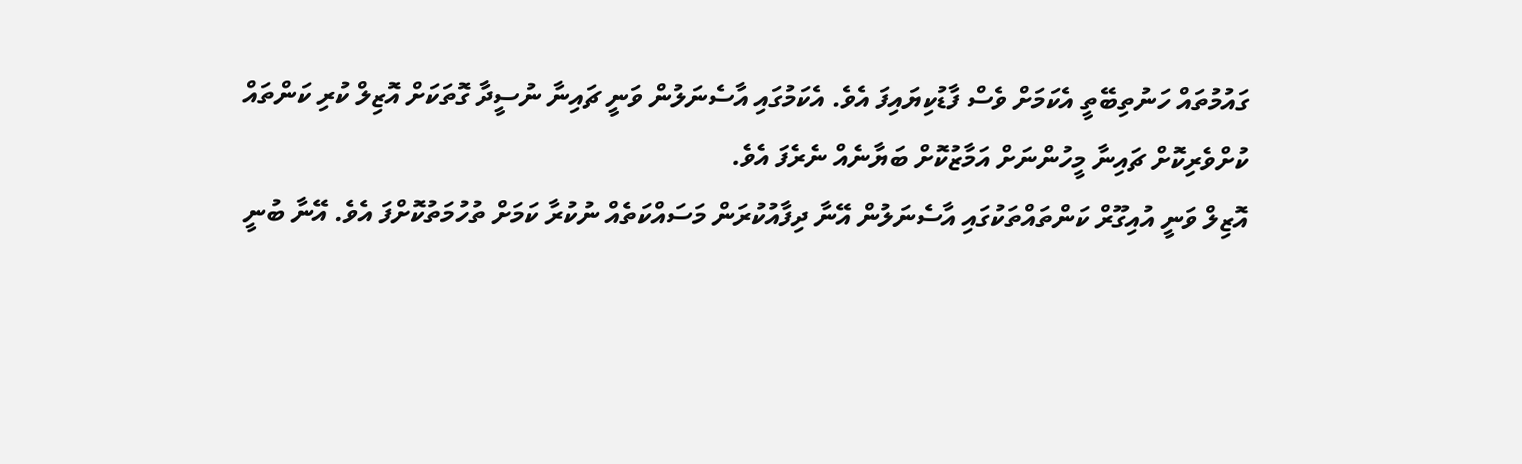ގައުމުތައް ހަނުތިބޭތީ އެކަމަށް ވެސް ފާޑުކިޔައިފަ އެވެ. އެކަމުގައި އާސެނަލުން ވަނީ ޗައިނާ ނުސީދާ ގޮތަކަށް އޮޒިލް ކުރި ކަންތައް ކުށްވެރިކޮށް ޗައިނާ މީހުންނަށް އަމާޒުކޮށް ބަޔާނެއް ނެރެފަ އެވެ.
އޮޒިލް ވަނީ އުއިގޫރް ކަންތައްތަކުގައި އާސެނަލުން އޭނާ ދިފާއުކުރަން މަސައްކަތެއް ނުކުރާ ކަމަށް ތުހުމަތުކޮށްފަ އެވެ. އޭނާ ބުނީ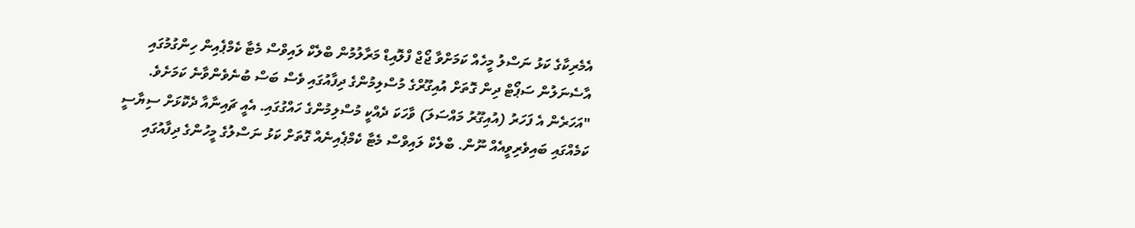އެމެރިކާގެ ކަޅު ނަސްލު މީހެއް ކަމަށްވާ ޖޯޖް ފްލޮއިޑް މަރާލުމުން ބްލެކް ލައިވްސް މެޓާ ކެމްޕެއިން ހިންގުމުގައި އާސެނަލުން ސަޕޯޓް ދިން ގޮތަށް އުއިގޫރްގެ މުސްލިމުންގެ ދިފާއުގައި ވެސް ބަސް ބުނެވެންވާނެ ކަމަށެވެ.
"އަހަރެން އެ ފަހަރު (އުއިގޫރު މައްސަލަ) ވާހަކަ ދެއްކީ މުސްލިމުންގެ ހައްގުގައި. އެއީ ޗައިނާއާ ދެކޮޅަށް ސިޔާސީ ކަމެއްގައި ބައިވެރިވީއެއް ނޫން. ބްލެކް ލައިވްސް މެޓާ ކެމްޕެއިނެއް ގޮތަށް ކަޅު ނަސްލުގެ މީހުންގެ ދިފާއުގައި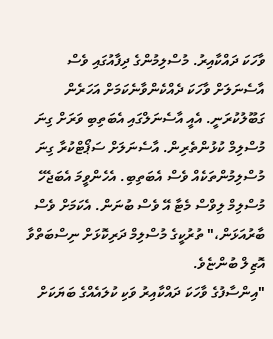ވާހަކަ ދައްކާއިރު. މުސްލިމުންގެ ދިފާއުގައި ވެސް އާސެނަލަށް ވާހަކަ ދެއްކެންވާނެކަމަށް އަހަރެން ގަބޫލުކުރަނީ. އެއީ އާސެނަލްގައި އެބަތިބި ވަރަށް ގިނަ މުސްލިމް ކުޅުންތެރިން. އާސެނަލަށް ސަޕޯޓްކުރާ ގިނަ މުސްލިމުންތަކެއް ވެސް އެބަތިބި. އެހެންވީމަ އެބަޖެހޭ މުސްލިމް ލިވްސް މެޓާ އޭ ވެސް ބުނަން. އެކަމަށް ވެސް ބާރުއަޅަން،" ތުރުކީގެ މުސްލިމް ދަރިކޮޅަށް ނިސްބަތްވާ އޮޒިލް ބުންޏެވެ.
"އިންސާފުގެ ވާހަކަ ދައްކާއިރު ވަކި ކުލައެއްގެ ބަޔަކަށް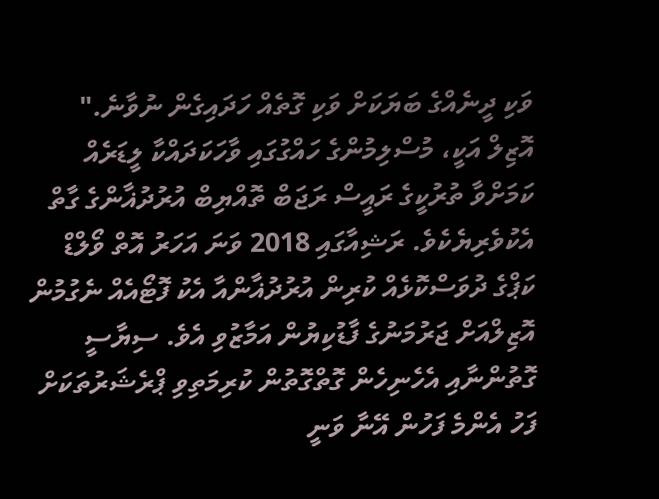ވަކި ދީނެއްގެ ބަޔަކަށް ވަކި ގޮތެއް ހަދައިގެން ނުވާނެ."
އޮޒިލް އަކީ، މުސްލިމުންގެ ހައްގުގައި ވާހަކަދައްކާ ލީޑަރެއް ކަމަށްވާ ތުރުކީގެ ރައީސް ރަޖަބް ތޮއްޔިބް އުރުދުޣާންގެ ގާތް އެކުވެރިޔެކެވެ. ރަޝިއާގައި 2018 ވަނަ އަހަރު އޮތް ވޯލްޑް ކަޕްގެ ދުވަސްކޮޅެއް ކުރިން އުރުދުޣާންއާ އެކު ފޮޓޯއެއް ނެގުމުން އޮޒިލްއަށް ޖަރުމަނުގެ ފާޑުކިޔުން އަމާޒުވި އެވެ. ސިޔާސީ ގޮތުންނާއި އެހެނިހެން ގޮތްގޮތުން ކުރިމަތިވި ޕްރެޝަރުތަކަށް ފަހު އެންމެ ފަހުން އޭނާ ވަނީ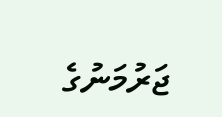ޖަރުމަނުގެ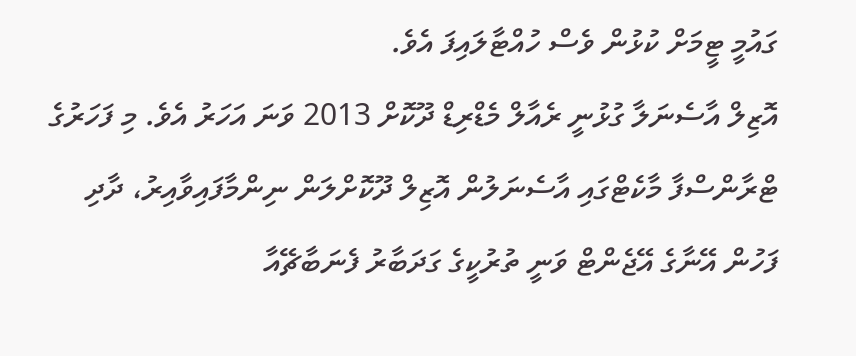ގައުމީ ޓީމަށް ކުޅުން ވެސް ހުއްޓާލައިފަ އެވެ.
އޮޒިލް އާސެނަލާ ގުޅުނީ ރެއާލް މެޑްރިޑް ދޫކޮށް 2013 ވަނަ އަހަރު އެވެ. މި ފަހަރުގެ ޓްރާންސްފާ މާކެޓްގައި އާސެނަލުން އޮޒިލް ދޫކޮށްލަން ނިންމާފައިވާއިރު، ދާދި ފަހުން އޭނާގެ އޭޖެންޓް ވަނީ ތުރުކީގެ ގަދަބާރު ފެނަބާޗޭއާ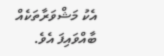އެކު މަޝްވަރާތަކެއް ބާއްވައިފަ އެވެ.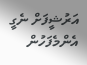އަރުޝީފަށް ނެގީ
އެންމެފަހުން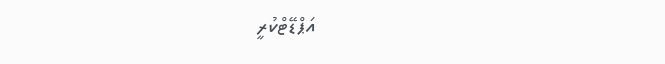އަޕްޑޭޓްކުރީ